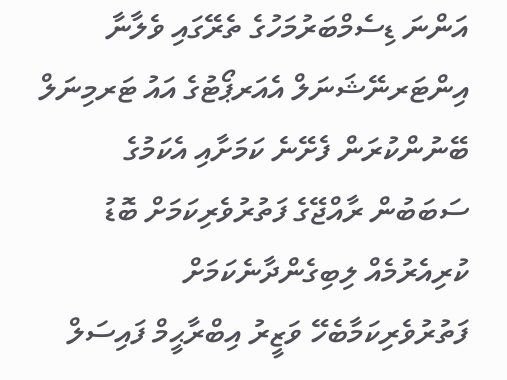އަންނަ ޑިސެމްބަރުމަހުގެ ތެރޭގައި ވެލާނާ އިންޓަރނޭޝަނަލް އެއަރޕޯޓުގެ އައު ޓަރމިނަލް ބޭނުންކުރަން ފެށޭނެ ކަމަށާއި އެކަމުގެ ސަބަބުން ރާއްޖޭގެ ފަތުރުވެރިކަމަށް ބޮޑު ކުރިއެރުމެއް ލިބިގެންދާނެކަމަށް ފަތުރުވެރިކަމާބެހޭ ވަޒީރު އިބްރާޙީމް ފައިސަލް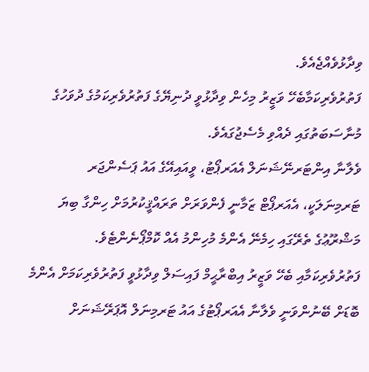ވިދާޅުވެއްޖެއެވެ.
ފަތުރުވެރިކަމާބެހޭ ވަޒީރު މިހެން ވިދާޅުވީ ދުނިޔޭގެ ފަތުރުވެރިކަމުގެ ދުވަހުގެ މުނާސަބަތުގައި ދެއްވި މެސެޖުގައެވެ.
ވެލާނާ އިންޓަރނޭޝަނަލް އެއަރޕޯޓު، ވީއައިއޭގެ އައު ޕަސެންޖަރ ޓަރމިނަލަކީ، އެއަރޕޯޓް ޒަމާނީ ފެންވަރަށް ތަރައްޤީކުރުމަށް ހިންގާ ބިޔަ މަޝްރޫޢުގެ ތެރޭގައި ހިމެނޭ އެންމެ މުހިންމު އެއް ކޮމްޕޯނެންޓެވެ.
ފަތުރުވެރިކަމާއި ބެހޭ ވަޒީރު އިބްރާޙީމް ފައިސަލް ވިދާޅުވީ ފަތުރުވެރިކަމަށް އެންމެ ބޮޑަށް ބޭނުންވަނީ ވެލާނާ އެއަރޕޯޓުގެ އައު ޓަރމިނަލް އޮޕަރޭޝަނަށް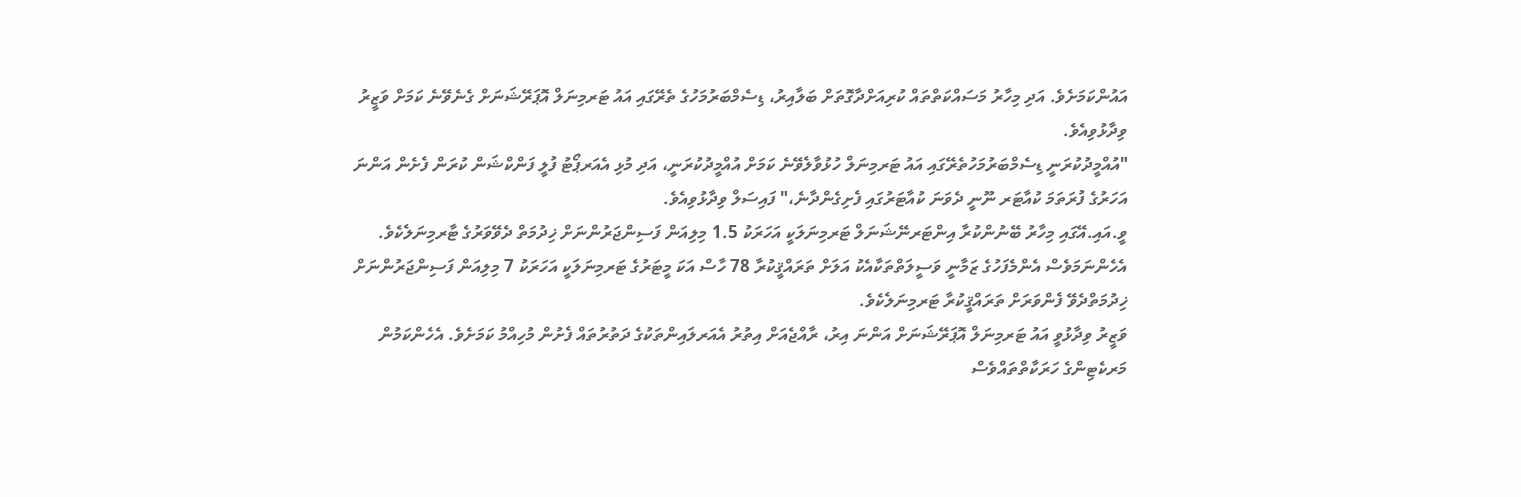އައުންކަމަށެވެ. އަދި މިހާރު މަސައްކަތްތައް ކުރިއަށްދާގޮތަށް ބަލާއިރު، ޑިސެމްބަރުމަހުގެ ތެރޭގައި އައު ޓަރމިނަލް އޮޕަރޭޝަނަށް ގެނެވޭނެ ކަމަށް ވަޒީރު ވިދާޅުވިއެވެ.
"އުއްމީދުކުރަނީ ޑިސެމްބަރުމަހުތެރޭގައި އައު ޓަރމިނަލް ހުޅުވާލެވޭނެ ކަމަށް އުއްމީދުކުރަނީ، އަދި މުޅި އެއަރޕޯޓު ފުލީ ފަންކްޝަން ކުރަން ފެށެން އަންނަ އަހަރުގެ ފުރަތަމަ ކުއާޓަރ ނޫނީ ދެވަނަ ކުއާޓަރުގައި ފެށިގެންދާނެ،" ފައިސަލް ވިދާޅުވިއެވެ.
ވީ.އައި.އޭގައި މިހާރު ބޭނުންކުރާ އިންޓަރނޭޝަނަލް ޓަރމިނަލަކީ އަހަރަކު 1.5 މިލިއަން ފަސިންޖަރުންނަށް ޚިދުމަތް ދެވޭވަރުގެ ޓާރމިނަލެކެވެ. އެހެންނަމަވެސް އެންމެފަހުގެ ޒަމާނީ ވަސީލަތްތަކާއެކު އަލަށް ތަރައްޤީކުރާ 78 ހާސް އަކަ މީޓަރުގެ ޓަރމިނަލަކީ އަހަރަކު 7 މިލިއަން ފަސިންޖަރުންނަށް ޚިދުމަތްދެވޭ ފެންވަރަށް ތަރައްޤީކުރާ ޓަރމިނަލެކެވެ.
ވަޒީރު ވިދާޅުވީ އައު ޓަރމިނަލް އޮޕަރޭޝަނަށް އަންނަ އިރު، ރާއްޖެއަށް އިތުރު އެއަރލައިންތަކުގެ ދަތުރުތައް ފެށުން މުހިއްމު ކަމަށެވެ. އެހެންކަމުން މަރކެޓިންގެ ހަރަކާތްތައްވެސް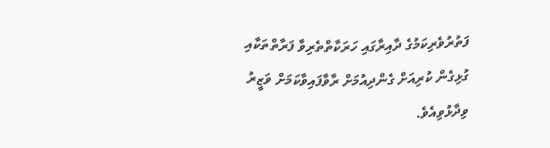ފަތުރުވެރިކަމުގެ ދާއިރާގައި ހަރަކާތްތެރިވާ ފަރާތްތަކާއި ގުޅިގެން ކުރިއަށް ގެންދިއުމަށް ރާވާފައިވާކަމަށް ވަޒީރު ވިދާޅުވިއެވެ.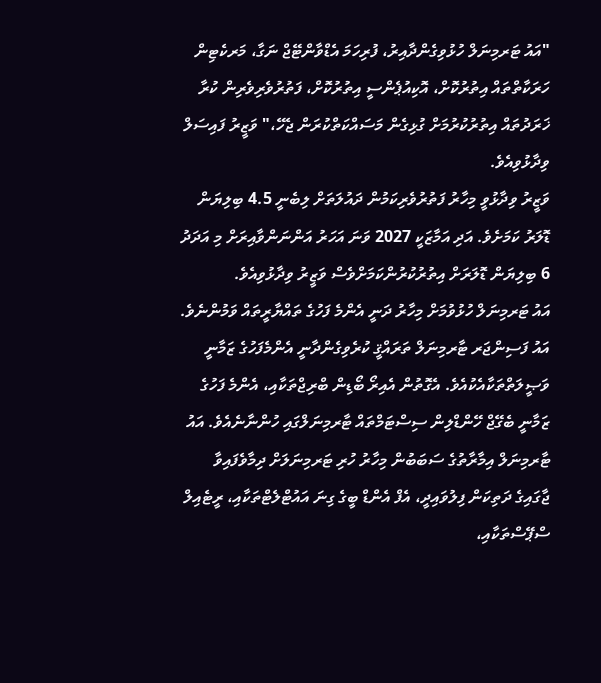"އައު ޓަރމިނަލް ހުޅުވިގެންދާއިރު، ފުރިހަމަ އެޑްވާންޓޭޖް ނަގާ، މަރކެޓިން ހަރަކާތްތައް އިތުރުކޮށް، އޮކިއުޕެންސީ އިތުރުކޮށް، ފަތުރުވެރިވެރިން ކުރާ ޚަރަދުތައް އިތުރުކުރުމަށް ގުޅިގެން މަސައްކަތްކުރަން ޖެހޭ،" ވަޒީރު ފައިސަލް ވިދާޅުވިއެވެ.
ވަޒީރު ވިދާޅުވީ މިހާރު ފަތުރުވެރިކަމުން ދައުލަތަށް ލިބެނީ 4.5 ބިލިޔަން ޑޮލަރު ކަމަށެވެ. އަދި އަމާޒަކީ 2027 ވަނަ އަހަރު އަންނަންވާއިރަށް މި އަދަދު 6 ބިލިޔަން ޑޮލަރަށް އިތުރުކުރުންކަމަށްވެސް ވަޒީރު ވިދާޅުވިއެވެ.
އައު ޓަރމިނަލް ހުޅުވުމަށް މިހާރު ދަނީ އެންމެ ފަހުގެ ތައްޔާރީތައް ވަމުންނެވެ. އައު ފަސިންޖަރ ޓާރމިނަލް ތަރައްޤީ ކުރެވިގެންދާނީ އެންމެފަހުގެ ޒަމާނީ ވަޞީލަތްތަކާއެކުއެވެ. އެގޮތުން އެއިރޯ ބޯޑިން ބްރިޖްތަކާއި، އެންމެ ފަހުގެ ޒަމާނީ ބެގޭޖް ހޭންޑްލިން ސިސްޓަމްތައް ޓާރމިނަލްގައި ހުންނާނެއެވެ. އައު ޓާރމިނަލް އިމާރާތުގެ ސަބަބުން މިހާރު ހުރި ޓަރމިނަލަށް ދިމާވެފައިވާ ޖާގައިގެ ދަތިކަން ފިލުވައިދީ، އެފް އެންޑް ބީގެ ގިނަ އައުޓްލެޓްތަކާއި، ރީޓެއިލް ސްޕޭސްތަކާއި،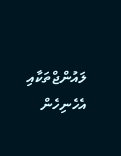ލައުންޖްތަކާއި އެހެނިހެން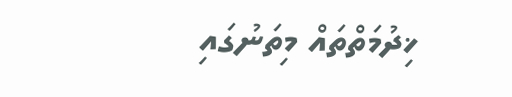ޚިދުމަތްތައް މިތަނުގައި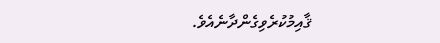ޤާއިމުކުރެވިގެންދާނެއެވެ.